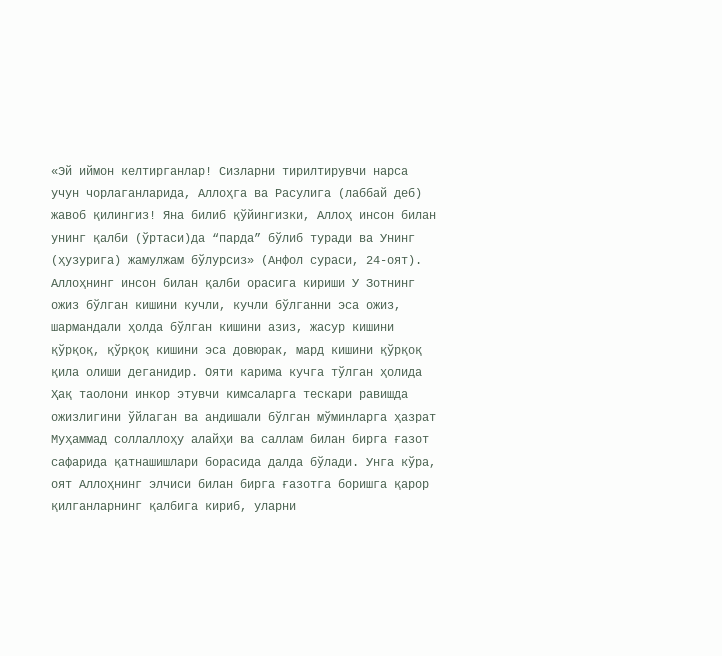«Эй иймон келтирганлар! Сизларни тирилтирувчи нарса учун чорлаганларида, Аллоҳга ва Расулига (лаббай деб) жавоб қилингиз! Яна билиб қўйингизки, Аллоҳ инсон билан унинг қалби (ўртаси)да “парда” бўлиб туради ва Унинг (ҳузурига) жамулжам бўлурсиз» (Анфол сураси, 24-оят).
Аллоҳнинг инсон билан қалби орасига кириши У Зотнинг ожиз бўлган кишини кучли, кучли бўлганни эса ожиз, шармандали ҳолда бўлган кишини азиз, жасур кишини қўрқоқ, қўрқоқ кишини эса довюрак, мард кишини қўрқоқ қила олиши деганидир. Ояти карима кучга тўлган ҳолида Ҳақ таолони инкор этувчи кимсаларга тескари равишда ожизлигини ўйлаган ва андишали бўлган мўминларга ҳазрат Муҳаммад соллаллоҳу алайҳи ва саллам билан бирга ғазот сафарида қатнашишлари борасида далда бўлади. Унга кўра, оят Аллоҳнинг элчиси билан бирга ғазотга боришга қарор қилганларнинг қалбига кириб, уларни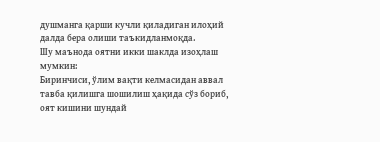душманга қарши кучли қиладиган илоҳий далда бера олиши таъкидланмоқда.
Шу маънода оятни икки шаклда изоҳлаш мумкин:
Биринчиси, ўлим вақти келмасидан аввал тавба қилишга шошилиш ҳақида сўз бориб, оят кишини шундай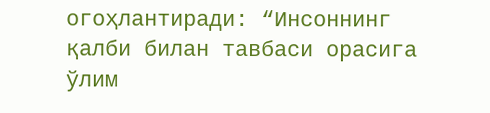огоҳлантиради: “Инсоннинг қалби билан тавбаси орасига ўлим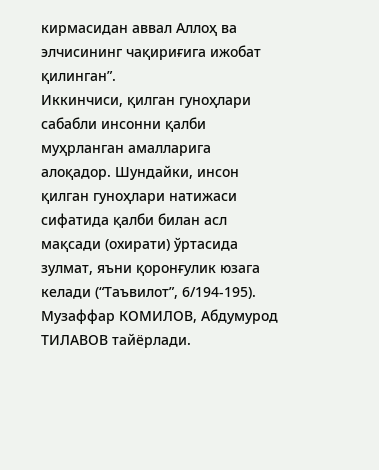кирмасидан аввал Аллоҳ ва элчисининг чақириғига ижобат қилинган”.
Иккинчиси, қилган гуноҳлари сабабли инсонни қалби муҳрланган амалларига алоқадор. Шундайки, инсон қилган гуноҳлари натижаси сифатида қалби билан асл мақсади (охирати) ўртасида зулмат, яъни қоронғулик юзага келади (“Таъвилот”, 6/194-195).
Музаффар КОМИЛОВ, Абдумурод ТИЛАВОВ тайёрлади.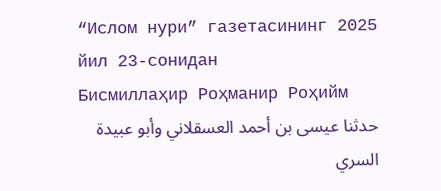“Ислом нури” газетасининг 2025 йил 23-сонидан
Бисмиллаҳир Роҳманир Роҳийм
حدثنا عيسى بن أحمد العسقلاني وأبو عبيدة السري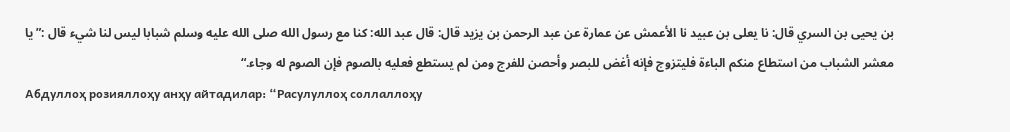بن يحيى بن السري قال: نا يعلى بن عبيد نا الأعمش عن عمارة عن عبد الرحمن بن يزيد قال: قال عبد الله: كنا مع رسول الله صلى الله عليه وسلم شبابا ليس لنا شيء قال :”يا معشر الشباب من استطاع منكم الباءة فليتزوج فإنه أغض للبصر وأحصن للفرج ومن لم يستطع فعليه بالصوم فإن الصوم له وجاء.“
Абдуллоҳ розияллоҳу анҳу айтадилар: “Расулуллоҳ соллаллоҳу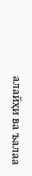алайҳи ва ъалаа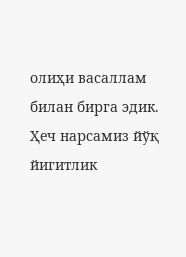олиҳи васаллам билан бирга эдик. Ҳеч нарсамиз йўқ йигитлик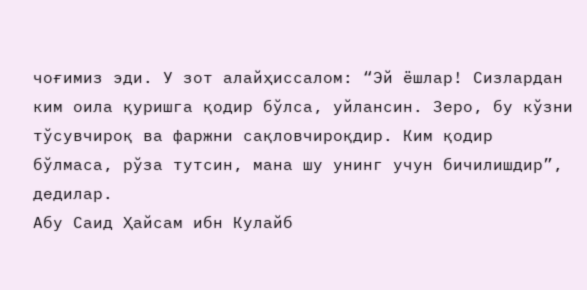чоғимиз эди. У зот алайҳиссалом: “Эй ёшлар! Сизлардан ким оила қуришга қодир бўлса, уйлансин. Зеро, бу кўзни тўсувчироқ ва фаржни сақловчироқдир. Ким қодир бўлмаса, рўза тутсин, мана шу унинг учун бичилишдир”, дедилар.
Абу Саид Ҳайсам ибн Кулайб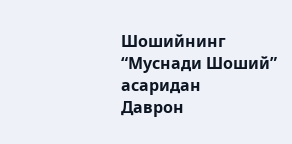Шошийнинг
“Муснади Шоший” асаридан
Даврон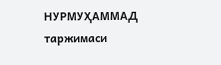НУРМУҲАММАД таржимаси